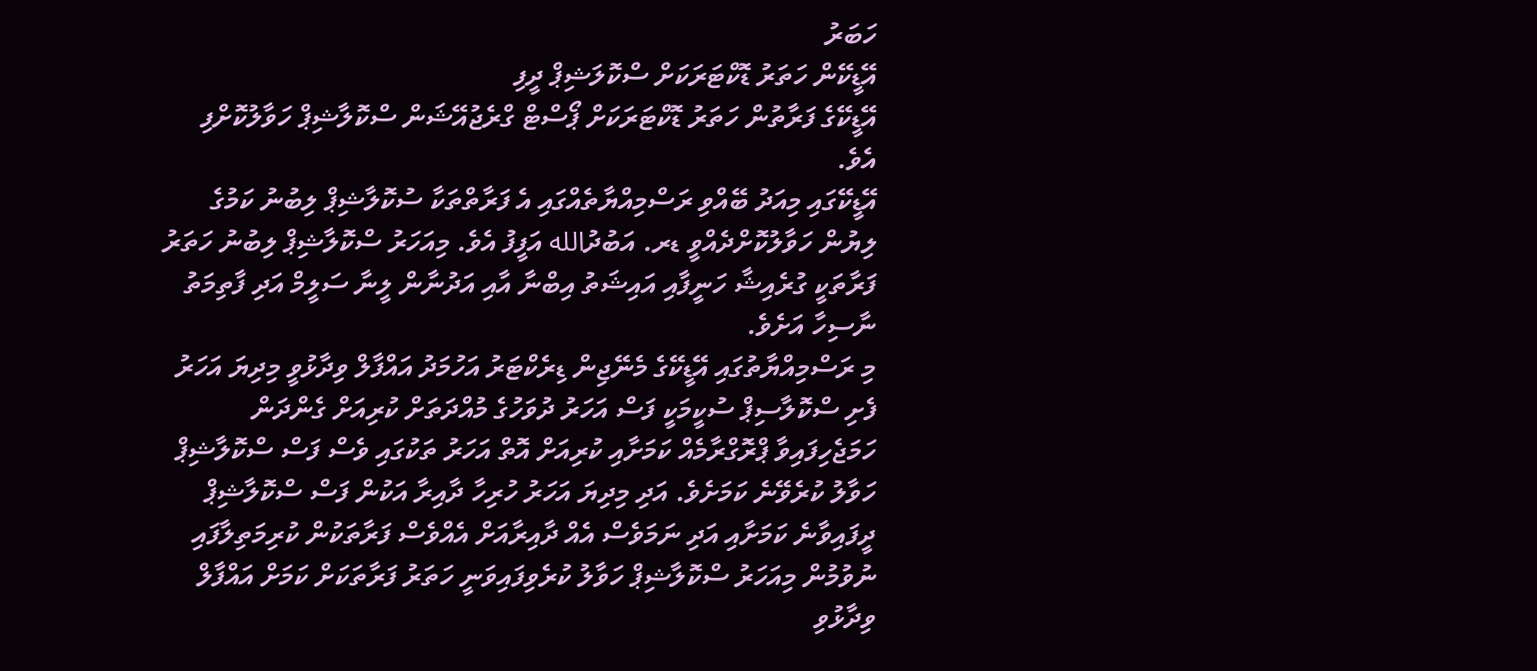ހަބަރު
އޭޑީކޭން ހަތަރު ޑޮކްޓަރަކަށް ސްކޮލަޝިޕް ދީފި
އޭޑީކޭގެ ފަރާތުން ހަތަރު ޑޮކްޓަރަކަށް ޕޯސްޓް ގްރެޖުއޭޝަން ސްކޮލާޝިޕް ހަވާލުކޮށްފި އެވެ.
އޭޑީކޭގައި މިއަދު ބޭއްވި ރަސްމިއްޔާތެއްގައި އެ ފަރާތްތަކާ ސުކޮލާޝިޕް ލިބުނު ކަމުގެ ލިޔުން ހަވާލުކޮށްދެއްވީ ޑރ. އަބުދުالله އަފީފު އެވެ. މިއަހަރު ސްކޮލާޝިޕް ލިބުނު ހަތަރު ފަރާތަކީ ގުރެއިޝާ ހަނީފާއި އައިޝަތު އިބްނާ އާއި އަދުނާން ލީނާ ސަލީމް އަދި ފާތިމަތު ނާސިހާ އަށެވެ.
މި ރަސްމިއްޔާތުގައި އޭޑީކޭގެ މެނޭޖިން ޑިރެކްޓަރު އަހުމަދު އައްފާލް ވިދާޅުވީ މިދިޔަ އަހަރު ފެށި ސްކޮލާސިޕް ސުކީމަކީ ފަސް އަހަރު ދުވަހުގެ މުއްދަތަށް ކުރިއަށް ގެންދަން ހަމަޖެހިފައިވާ ޕްރޮގްރާމެއް ކަމަށާއި ކުރިއަށް އޮތް އަހަރު ތަކުގައި ވެސް ފަސް ސްކޮލާޝިޕް ހަވާލު ކުރެވޭނެ ކަމަށެވެ. އަދި މިދިޔަ އަހަރު ހުރިހާ ދާއިރާ އަކުން ފަސް ސްކޮލާޝިޕް ދީފައިވާނެ ކަމަށާއި އަދި ނަމަވެސް އެއް ދާއިރާއަށް އެއްވެސް ފަރާތަކުން ކުރިމަތިލާފައި ނުވުމުން މިއަހަރު ސްކޮލާޝިޕް ހަވާލު ކުރެވިފައިވަނީ ހަތަރު ފަރާތަކަށް ކަމަށް އައްފާލް ވިދާޅުވި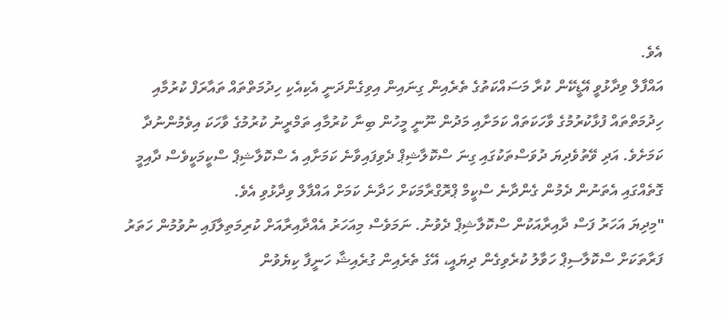އެވެ.
އައްފާލް ވިދާޅުވީ އޭޑީކޭން ކުރާ މަސައްކަތުގެ ތެރެއިން ގިނައިން އިވިގެންދަނީ އެކިއެކި ހިދުމަތްތައް ތައާރަފް ކުރުމާއި ހިދުމަތްތައް ފުޅާކުރުމުގެ ވާހަކަތައް ކަމަށާއި މަދުން ނޫނީ މީހުން ބިނާ ކުރުމާއި ތަމްރީނު ކުރުމުގެ ވާހަކަ އިވެމުންނުދާ ކަމަށެވެ. އަދި ވޭތުވެދިޔަ ދުވަސްތަކުގައި ގިނަ ސްކޮލާޝިޕް ދެވިފައިވާނެ ކަމަށާއި އެ ސްކޮލާޝިޕް ސްކީމަކީވެސް ދާއިމީ ގޮތެއްގައި އެތަނުން ދެމުން ގެންދާނެ ސްކީމް ޕްރޮގްރާމަކަށް ހަދާނެ ކަމަށް އައްފާލް ވިދާޅުވި އެވެ.
"މިދިޔަ އަހަރު ފަސް ދާއިރާއަކުން ސްކޮލާޝިޕް ދެވުނު. ނަމަވެސް މިއަހަރު އެއްދާއިރާއަށް ކުރިމަތިލާފައި ނުވުމުން ހަތަރު ފަރާތަކަށް ސްކޮލާސިޕް ހަވާލު ކުރެވިގެން ދިޔައީ، އޭގެ ތެރެއިން ގުރެއިޝާ ހަނީފާ ކިޔެވުން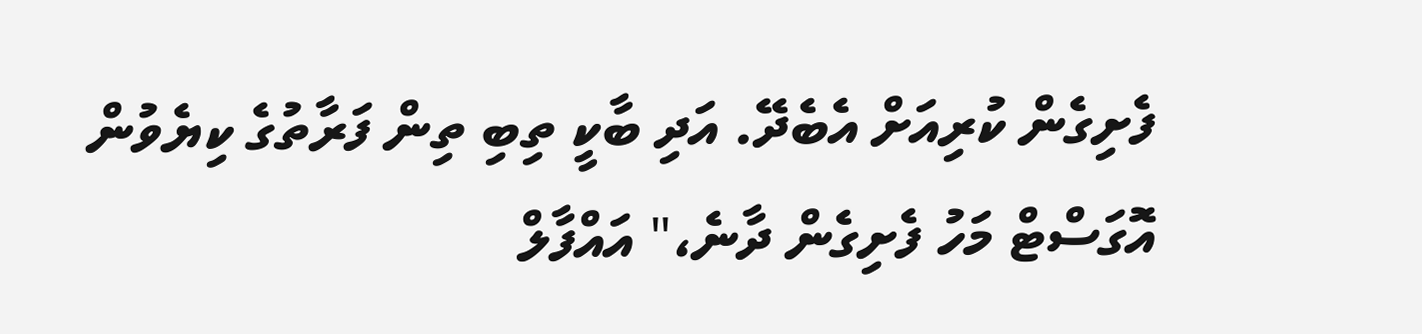ފެށިގެން ކުރިއަށް އެބެދޭ. އަދި ބާކީ ތިބި ތިން ފަރާތުގެ ކިޔެވުން އޮގަސްޓް މަހު ފެށިގެން ދާނެ،" އައްފާލް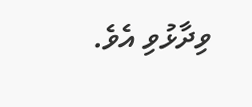ވިދާޅުވި އެވެ.